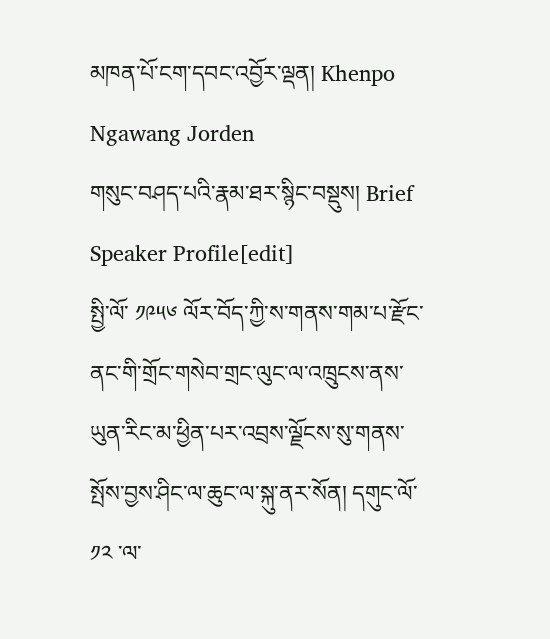མཁན་པོ་ངག་དབང་འབྱོར་ལྡན། Khenpo Ngawang Jorden
གསུང་བཤད་པའི་རྣམ་ཐར་སྙིང་བསྡུས། Brief Speaker Profile[edit]
སྤྱི་ལོ་ ༡༩༥༦ ལོར་བོད་ཀྱི་ས་གནས་གམ་པ་རྫོང་ནང་གི་གྲོང་གསེབ་གྲང་ལུང་ལ་འཁྲུངས་ནས་ཡུན་རིང་མ་ཕྱིན་པར་འབྲས་ལྗོངས་སུ་གནས་སྤོས་བྱས་ཤིང་ལ་ཆུང་ལ་སྐུ་ནར་སོན། དགུང་ལོ་ ༡༢ ་ལ་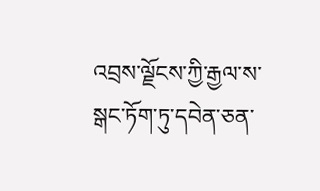འབྲས་ལྗོངས་ཀྱི་རྒྱལ་ས་སྒང་ཏོག་ཏུ་དབེན་ཅན་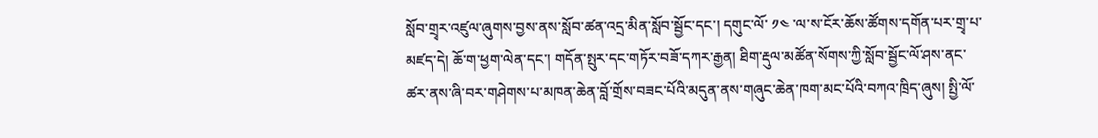སློབ་གྲྭར་འཛུལ་ཞུགས་བྱས་ནས་སློབ་ཚན་འདྲ་མིན་སློབ་སྦྱོང་དང་། དགུང་ལོ་ ༡༤ ་ལ་ས་ངོར་ཆོས་ཚོགས་དགོན་པར་གྲྭ་པ་མཛད་དེ། ཆོ་ག་ཕྱག་ལེན་དང་། གདོན་སྤུར་དང་གཏོར་བཟོ་དཀར་རྒྱན། ཐིག་རྡུལ་མཚོན་སོགས་ཀྱི་སློབ་སྦྱོང་ལོ་ཤས་ནང་ཚར་ནས་ཞི་བར་གཤེགས་པ་མཁན་ཆེན་བློ་གྲོས་བཟང་པོའི་མདུན་ནས་གཞུང་ཆེན་ཁག་མང་པོའི་བཀའ་ཁྲིད་ཞུས། སྤྱི་ལོ་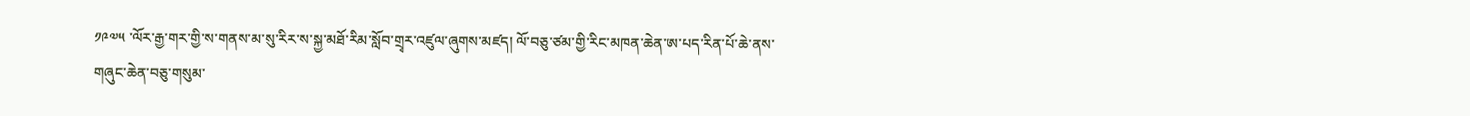༡༩༧༥ ་ལོར་རྒྱ་གར་གྱི་ས་གནས་མ་སུ་རིར་ས་སྐྱ་མཐོ་རིམ་སློབ་གྲྭར་འཛུལ་ཞུགས་མཛད། ལོ་བཅུ་ཙམ་གྱི་རིང་མཁན་ཆེན་ཨ་པད་རིན་པོ་ཆེ་ནས་གཞུང་ཆེན་བཅུ་གསུམ་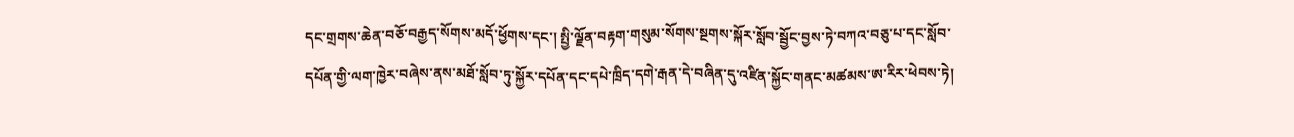དང་གྲགས་ཆེན་བཅོ་བརྒྱད་སོགས་མདོ་ཕྱོགས་དང་། སྤྱི་ལྗོན་བརྟག་གསུམ་སོགས་སྔགས་སྐོར་སློབ་སྦྱོང་བྱས་ཏེ་བཀའ་བཅུ་པ་དང་སློབ་དཔོན་གྱི་ལག་ཁྱེར་བཞེས་ནས་མཐོ་སློབ་ཏུ་སྐྱོར་དཔོན་དང་དཔེ་ཁྲིད་དགེ་རྒན་དེ་བཞིན་དུ་འཛིན་སྐྱོང་གནང་མཚམས་ཨ་རིར་ཕེབས་ཏེ།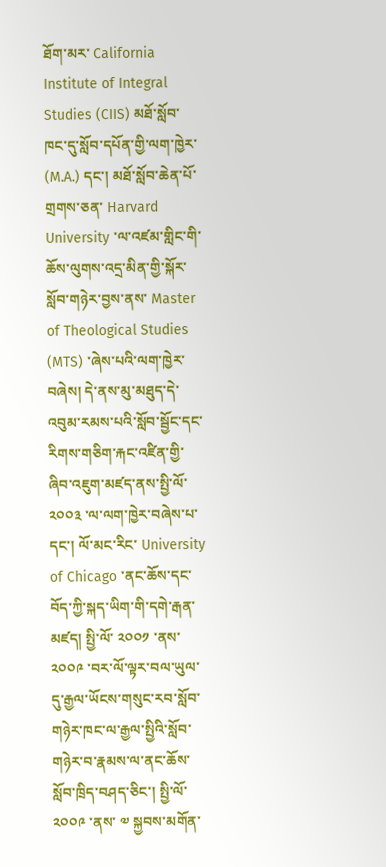ཐོག་མར་ California Institute of Integral Studies (CIIS) མཐོ་སློབ་ཁང་དུ་སློབ་དཔོན་གྱི་ལག་ཁྱེར་ (M.A.) དང་། མཐོ་སློབ་ཆེན་པོ་གྲགས་ཅན་ Harvard University ་ལ་འཛམ་གླིང་གི་ཆོས་ལུགས་འདྲ་མིན་གྱི་སྐོར་སློབ་གཉེར་བྱས་ནས་ Master of Theological Studies (MTS) ་ཞེས་པའི་ལག་ཁྱེར་བཞེས། དེ་ནས་མུ་མཐུད་དེ་འབུམ་རམས་པའི་སློབ་སྦྱོང་དང་རིགས་གཅིག་རྐང་འཛིན་གྱི་ཞིབ་འཇུག་མཛད་ནས་སྤྱི་ལོ་ ༢༠༠༣ ་ལ་ལག་ཁྱེར་བཞེས་པ་དང་། ལོ་མང་རིང་ University of Chicago ་ནང་ཆོས་དང་བོད་ཀྱི་སྐད་ཡིག་གི་དགེ་རྒན་མཛད། སྤྱི་ལོ་ ༢༠༠༡ ་ནས་ ༢༠༠༩ ་བར་ལོ་ལྟར་བལ་ཡུལ་དུ་རྒྱལ་ཡོངས་གསུང་རབ་སློབ་གཉེར་ཁང་ལ་རྒྱལ་སྤྱིའི་སློབ་གཉེར་བ་རྣམས་ལ་ནང་ཆོས་སློབ་ཁྲིད་བཤད་ཅིང་། སྤྱི་ལོ་ ༢༠༠༩ ་ནས་ ༧ སྐྱབས་མགོན་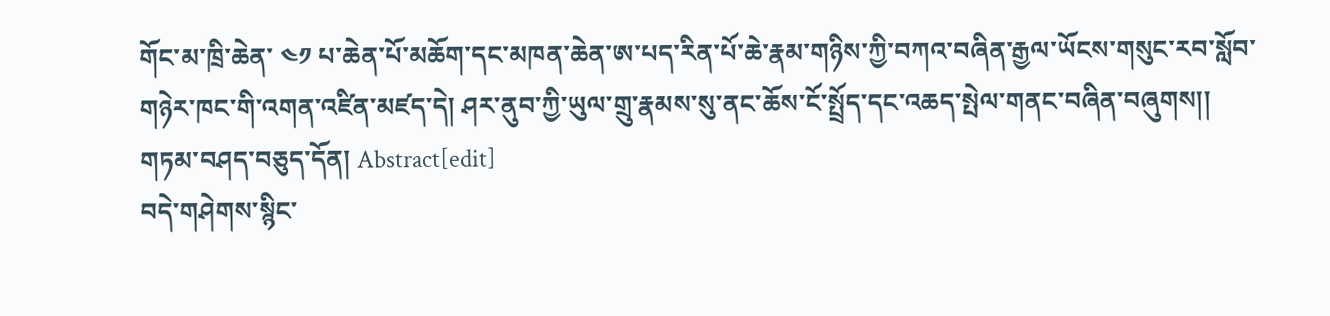གོང་མ་ཁྲི་ཆེན་ ༤༡ པ་ཆེན་པོ་མཆོག་དང་མཁན་ཆེན་ཨ་པད་རིན་པོ་ཆེ་རྣམ་གཉིས་ཀྱི་བཀའ་བཞིན་རྒྱལ་ཡོངས་གསུང་རབ་སློབ་གཉེར་ཁང་གི་འགན་འཛིན་མཛད་དེ། ཤར་ནུབ་ཀྱི་ཡུལ་གྲུ་རྣམས་སུ་ནང་ཆོས་ངོ་སྤྲོད་དང་འཆད་སྤེལ་གནང་བཞིན་བཞུགས།།
གཏམ་བཤད་བཅུད་དོན། Abstract[edit]
བདེ་གཤེགས་སྙིང་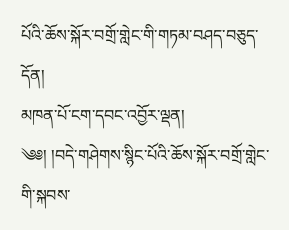པོའི་ཆོས་སྐོར་བགྲོ་གླེང་གི་གཏམ་བཤད་བཅུད་དོན།
མཁན་པོ་ངག་དབང་འབྱོར་ལྡན།
༄༅། །བདེ་གཤེགས་སྙིང་པོའི་ཆོས་སྐོར་བགྲོ་གླེང་གི་སྐབས་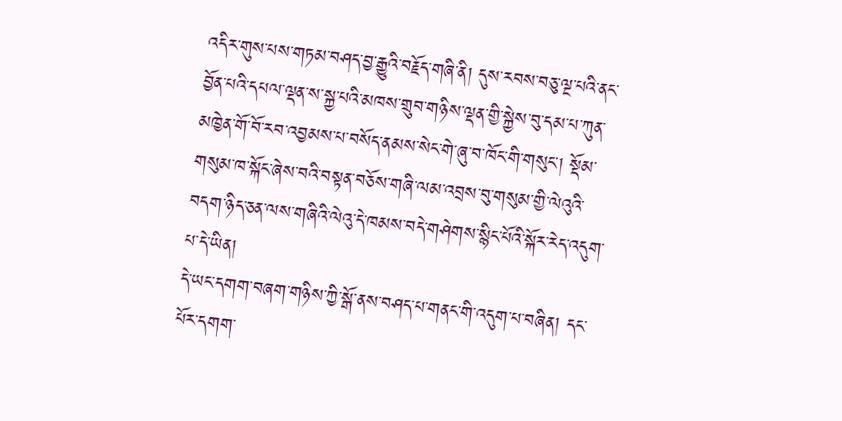འདིར་གུས་པས་གཏམ་བཤད་བྱ་རྒྱུའི་བརྗོད་གཞི་ནི། དུས་རབས་བཅུ་ལྔ་པའི་ནང་བྱོན་པའི་དཔལ་ལྡན་ས་སྐྱ་པའི་མཁས་གྲུབ་གཉིས་ལྡན་གྱི་སྐྱེས་བུ་དམ་པ་ཀུན་མཁྱེན་གོ་བོ་རབ་འབྱམས་པ་བསོད་ནམས་སེང་གེ་ཞུ་བ་ཁོང་གི་གསུང་། སྡོམ་གསུམ་ཁ་སྐོང་ཞེས་བའི་བསྟན་བཅོས་གཞི་ལམ་འབྲས་བུ་གསུམ་གྱི་ལེའུའི་བདག་ཉིད་ཅན་ལས་གཞིའི་ལེའུ་དེ་ཁམས་བདེ་གཤེགས་སྙིང་པོའི་སྐོར་རེད་འདུག་པ་དེ་ཡིན།
དེ་ཡང་དགག་བཞག་གཉིས་ཀྱི་སྒོ་ནས་བཤད་པ་གནང་གི་འདུག་པ་བཞིན། དང་པོར་དགག་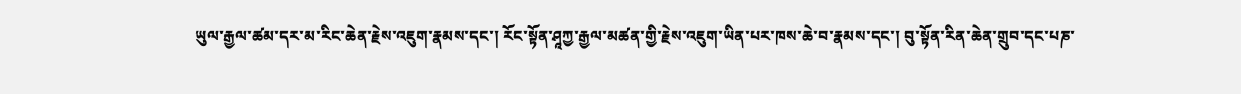ཡུལ་རྒྱལ་ཚམ་དར་མ་རིང་ཆེན་རྗེས་འཇུག་རྣམས་དང་། རོང་སྟོན་ཤཱཀྱ་རྒྱལ་མཚན་གྱི་རྗེས་འཇུག་ཡིན་པར་ཁས་ཆེ་བ་རྣམས་དང་། བུ་སྟོན་རིན་ཆེན་གྲུབ་དང་པཎ་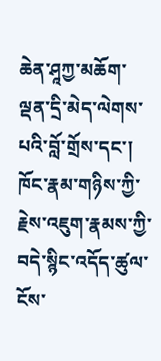ཆེན་ཤཱཀྱ་མཆོག་ལྡན་དྲི་མེད་ལེགས་པའི་བློ་གྲོས་དང་། ཁོང་རྣམ་གཉིས་ཀྱི་རྗེས་འཇུག་རྣམས་ཀྱི་བདེ་སྙིང་འདོད་ཚུལ་ངོས་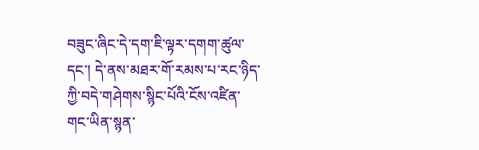བཟུང་ཞིང་དེ་དག་ཇི་ལྟར་དགག་ཚུལ་དང་། དེ་ནས་མཐར་གོ་རམས་པ་རང་ཉིད་ཀྱི་བདེ་གཤེགས་སྙིང་པོའི་ངོས་འཛིན་གང་ཡིན་སྙན་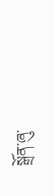སྒྲོན་ཞུ་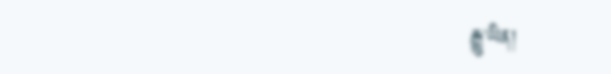རྒྱུ་ཡིན།